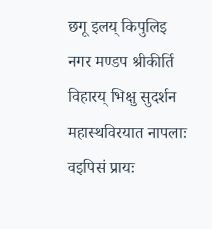छगू इलय् किपुलिइ नगर मण्डप श्रीकीर्ति विहारय् भिक्षु सुदर्शन महास्थविरयात नापलाः वइपिसं प्रायः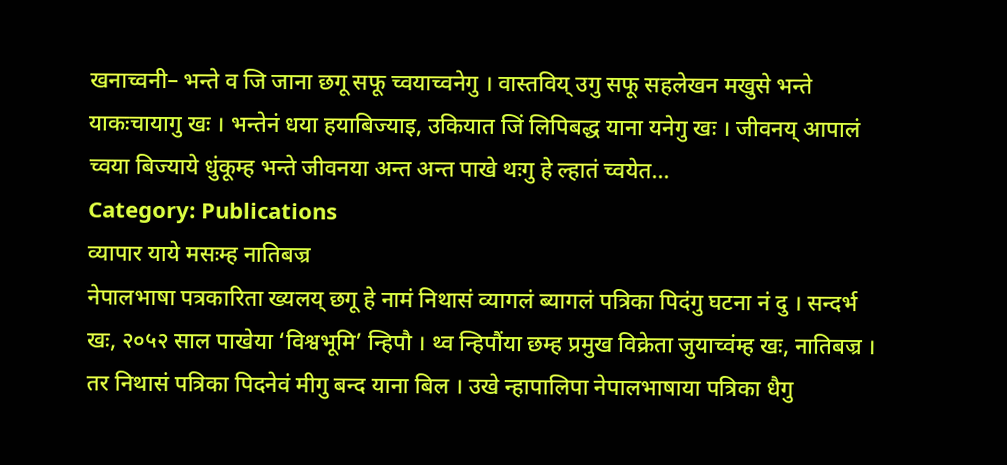खनाच्वनी– भन्ते व जि जाना छगू सफू च्वयाच्वनेगु । वास्तविय् उगु सफू सहलेखन मखुसे भन्ते याकःचायागु खः । भन्तेनं धया हयाबिज्याइ, उकियात जिं लिपिबद्ध याना यनेगु खः । जीवनय् आपालं च्वया बिज्याये धुंकूम्ह भन्ते जीवनया अन्त अन्त पाखे थःगु हे ल्हातं च्वयेत…
Category: Publications
व्यापार याये मसःम्ह नातिबज्र
नेपालभाषा पत्रकारिता ख्यलय् छगू हे नामं निथासं व्यागलं ब्यागलं पत्रिका पिदंगु घटना नं दु । सन्दर्भ खः, २०५२ साल पाखेया ‘विश्वभूमि’ न्हिपौ । थ्व न्हिपौंया छम्ह प्रमुख विक्रेता जुयाच्वंम्ह खः, नातिबज्र । तर निथासं पत्रिका पिदनेवं मीगु बन्द याना बिल । उखे न्हापालिपा नेपालभाषाया पत्रिका धैगु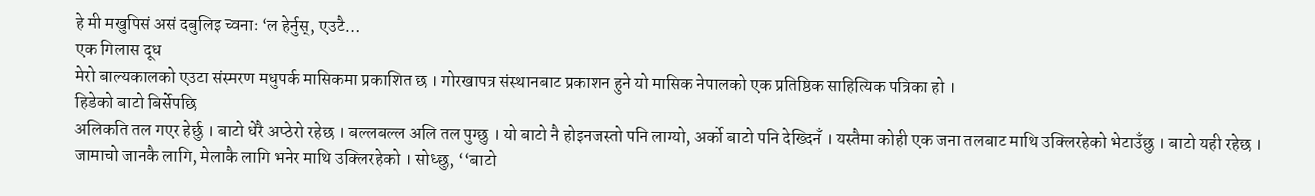हे मी मखुपिसं असं दबुलिइ च्वनाः ‘ल हेर्नुस्, एउटै…
एक गिलास दूध
मेरो बाल्यकालको एउटा संस्मरण मधुपर्क मासिकमा प्रकाशित छ । गोरखापत्र संस्थानबाट प्रकाशन हुने यो मासिक नेपालको एक प्रतिष्ठिक साहित्यिक पत्रिका हो ।
हिडेको बाटो बिर्सेपछि
अलिकति तल गएर हेर्छु । बाटो धेरै अप्ठेरो रहेछ । बल्लबल्ल अलि तल पुग्छु । यो बाटो नै होइनजस्तो पनि लाग्यो, अर्को बाटो पनि देख्दिनँ । यस्तैमा कोही एक जना तलबाट माथि उक्लिरहेको भेटाउँछु । बाटो यही रहेछ । जामाचो जानकै लागि, मेलाकै लागि भनेर माथि उक्लिरहेको । सोध्छु, ‘‘बाटो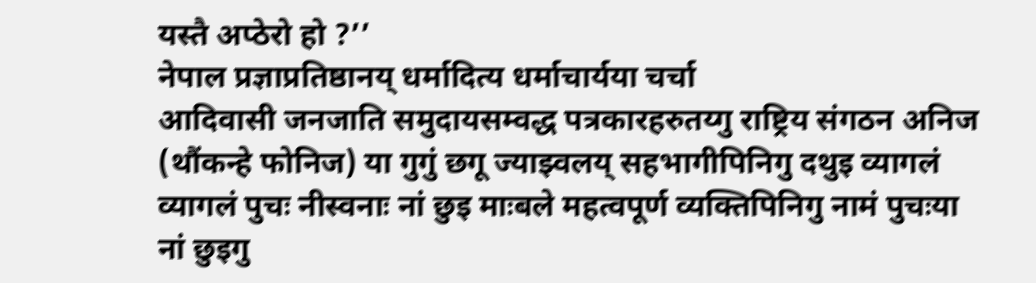यस्तै अप्ठेरो हो ?’’
नेपाल प्रज्ञाप्रतिष्ठानय् धर्मादित्य धर्माचार्यया चर्चा
आदिवासी जनजाति समुदायसम्वद्ध पत्रकारहरुतय्गु राष्ट्रिय संगठन अनिज (थौंकन्हे फोनिज) या गुगुं छगू ज्याझ्वलय् सहभागीपिनिगु दथुइ व्यागलं व्यागलं पुचः नीस्वनाः नां छुइ माःबले महत्वपूर्ण व्यक्तिपिनिगु नामं पुचःया नां छुइगु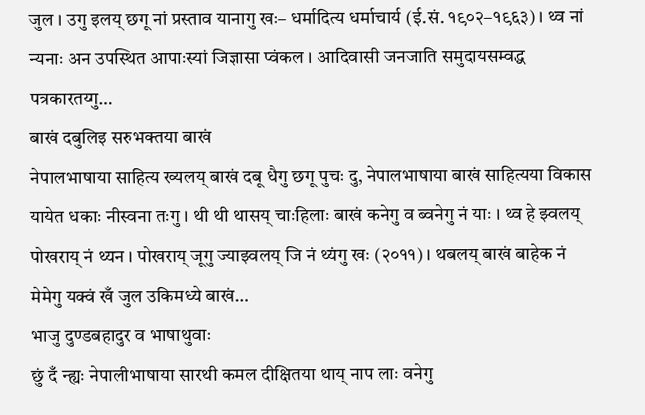जुल । उगु इलय् छगू नां प्रस्ताव यानागु खः– धर्मादित्य धर्माचार्य (ई.सं. १९०२–१९६३) । थ्व नां न्यनाः अन उपस्थित आपाःस्यां जिज्ञासा प्वंकल । आदिवासी जनजाति समुदायसम्वद्ध पत्रकारतय्गु…
बाखं दबुलिइ सरुभक्तया बाखं
नेपालभाषाया साहित्य ख्यलय् बाखं दबू धैगु छगू पुचः दु, नेपालभाषाया बाखं साहित्यया विकास यायेत धकाः नीस्वना तःगु । थी थी थासय् चाःहिलाः बाखं कनेगु व ब्वनेगु नं याः । थ्व हे झ्वलय् पोखराय् नं थ्यन । पोखराय् जूगु ज्याझ्वलय् जि नं थ्यंगु खः (२०११) । थबलय् बाखं बाहेक नं मेमेगु यक्वं खँ जुल उकिमध्ये बाखं…
भाजु दुण्डबहादुर व भाषाथुवाः
छुं दँ न्ह्यः नेपालीभाषाया सारथी कमल दीक्षितया थाय् नाप लाः वनेगु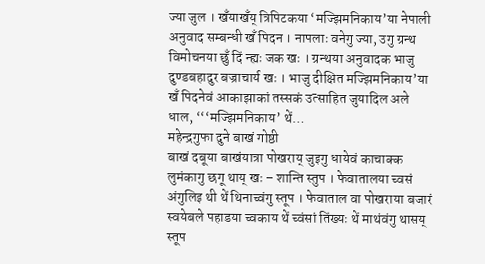ज्या जुल । खँयाखँय् त्रिपिटकया ‘मज्झिमनिकाय’या नेपाली अनुवाद सम्बन्धी खँ पिदन । नापलाः वनेगु ज्या, उगु ग्रन्थ विमोचनया छुँ दिं न्ह्यः जक खः । ग्रन्थया अनुवादक भाजु दुण्डबहादुर बज्राचार्य खः । भाजु दीक्षित मज्झिमनिकाय’या खँ पिदनेवं आकाझाकां तस्सकं उत्साहित जुयादिल अले धाल, ‘‘‘मज्झिमनिकाय’ थें…
महेन्द्रगुफा दुने बाखं गोष्ठी
बाखं दबूया बाखंयात्रा पोखराय् जुइगु धायेवं काचाक्क लुमंकागु छगू थाय् खः – शान्ति स्तुप । फेवातालया च्वसं अंगुलिइ थी थें थिनाच्वंगु स्तूप । फेवाताल वा पोखराया बजारं स्वयेबले पहाडया च्वकाय थें च्वंसां तिंख्यः थें माथंवंगु थासय् स्तूप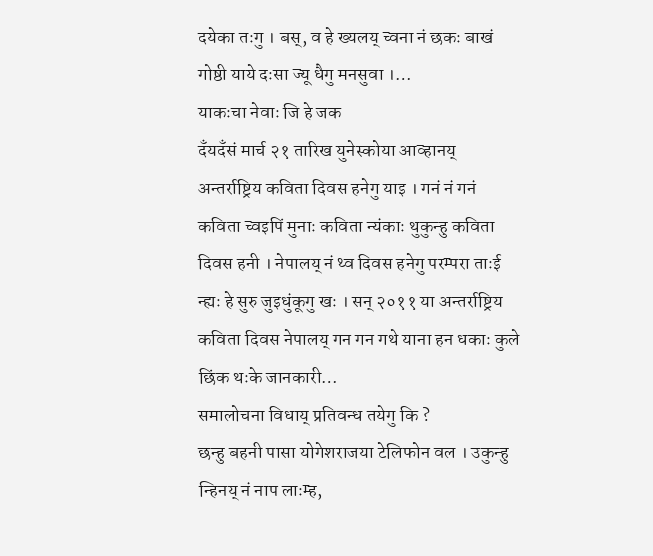दयेका तःगु । बस्, व हे ख्यलय् च्वना नं छकः बाखं गोष्ठी याये दःसा ज्यू धैगु मनसुवा ।…
याकःचा नेवाः जि हे जक
दँयदँसं मार्च २१ तारिख युनेस्कोया आव्हानय् अन्तर्राष्ट्रिय कविता दिवस हनेगु याइ । गनं नं गनं कविता च्वइपिं मुनाः कविता न्यंकाः थुकुन्हु कविता दिवस हनी । नेपालय् नं थ्व दिवस हनेगु परम्परा ताःई न्ह्यः हे सुरु जुइधुंकूगु खः । सन् २०११ या अन्तर्राष्ट्रिय कविता दिवस नेपालय् गन गन गथे याना हन धकाः कुले छिंक थःके जानकारी…
समालोचना विधाय् प्रतिवन्ध तयेगु कि ?
छन्हु बहनी पासा योगेशराजया टेलिफोन वल । उकुन्हु न्हिनय् नं नाप लाःम्ह,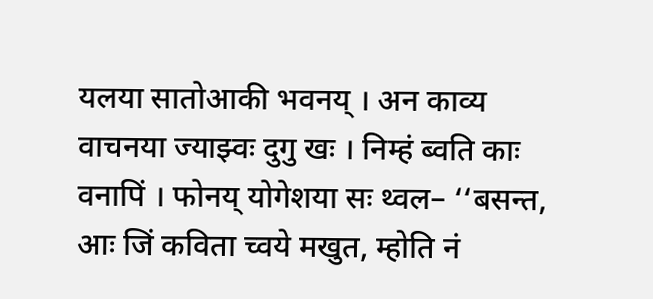यलया सातोआकी भवनय् । अन काव्य वाचनया ज्याझ्वः दुगु खः । निम्हं ब्वति काः वनापिं । फोनय् योगेशया सः थ्वल– ‘‘बसन्त, आः जिं कविता च्वये मखुत, म्होति नं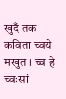खुदँ तक कविता च्वये मखुत । च्व हे च्वःसां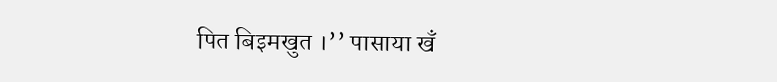पित बिइमखुत ।’’ पासाया खँ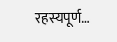रहस्यपूर्ण…